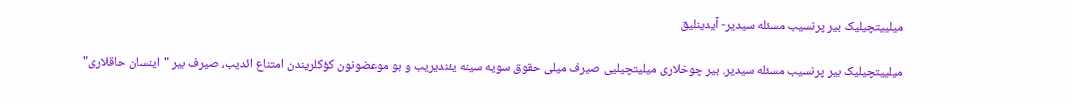میلییتچیلیک بیر پرنسیب مسئله سیدیر- آیدینلیق

میلییتچیلیک بیر پرنسیب مسئله سیدیر. بیر چوخلاری میلیتچیلیی صیرف میلی حقوق سویه سینه یئندیریب و بو موعضونون کؤکلریندن امتناع ائدیب، صیرف بیر "اینسان حاقلاری"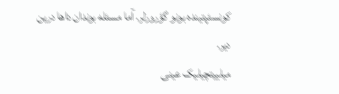کونسئپتینده بونو گؤرورلر. آما مسئله بوندان داها درین دیر.
میلییتچیلیک عینی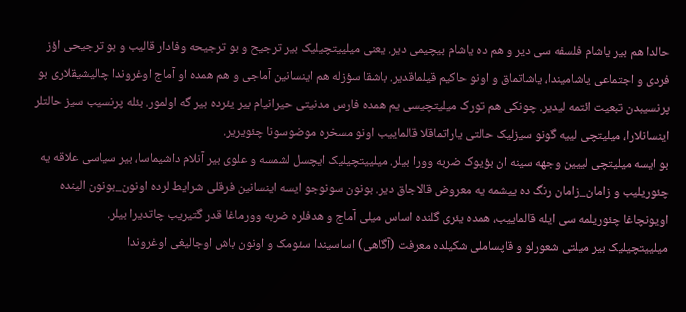حالدا هم بیر یاشام فلسفه سی دیر و هم ده یاشام بیچیمی دیر. یعنی میلییتچیلیک بیر ترجیح و بو ترجیحه وفادار قالیب و بو ترجیحی اؤز فردی و اجتماعی یاشامیندا، یاشاتماق و اونو حاکیم قیلماقدیر. باشقا سؤزله هم اینسانین آماجی و هم همده او آماج اوغروندا چالیشیقلاری بو پرنسیبدن تبعیت ائتمه لیدیر. چونکی هم تورک میلیتچیسی یم همده فارس مدنیتی حیرانیام بیر یئرده بیر گه اولمور. بئله پرنسیب سیز حالتلر اینسانلارا، میلیتچی لییه گونو سیزلیک حالتی یاراتماقلا قالماییب اونو مسخره موضوسونا چئویریر.
بو ایسه میلیتچی لییین وجهه سینه ان بؤیوک ضربه وورا بیلر. میلییتچیلیک ایچسل لشمسه و علوی بیر آنلام داشیماسا، بیر سیاسی علاقه یه چئوریلیب و زامان_زامان رنگ ده ییشمه یه معروض قالاجاق دیر. بونون سونوجو ایسه اینسانین فرقلی شرایط لرده اونون_بونون الینده اویونچاغا چئوریلمه سی ایله قالماییب، همده یئری گلنده اساس میلی آماج و هدفلره ضربه وورماغا قدر گتیریب چاتدیرا بیلر.
میلییتچیلیک بیر میلتی شعورلو و قاپساملی شکیلده معرفت (آگاهی) اساسیندا سئومک و اونون باش اوجالیغی اوغروندا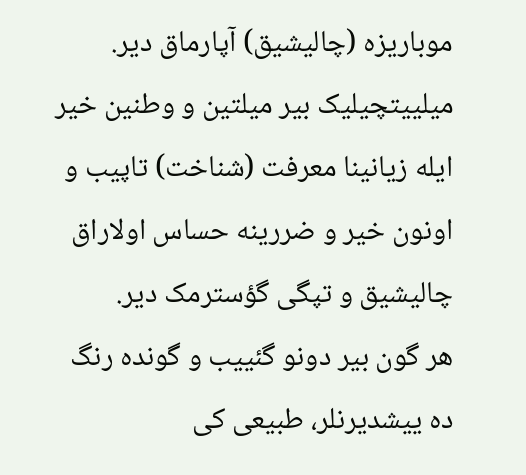موباریزه (چالیشیق) آپارماق دیر. میلییتچیلیک بیر میلتین و وطنین خیر ایله زیانینا معرفت (شناخت) تاپیب و اونون خیر و ضررینه حساس اولاراق چالیشیق و تپگی گؤسترمک دیر.
هر گون بیر دونو گئییب و گونده رنگ ده ییشدیرنلر، طبیعی کی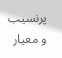پرنسیب و معیار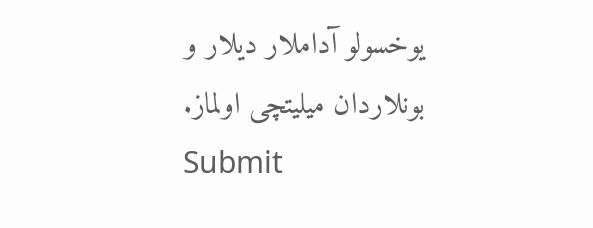یوخسولو آداملار دیلار و بونلاردان میلیتچی اولماز.
Submit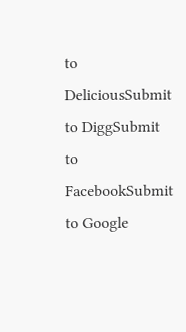to DeliciousSubmit to DiggSubmit to FacebookSubmit to Google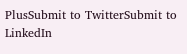PlusSubmit to TwitterSubmit to LinkedIn